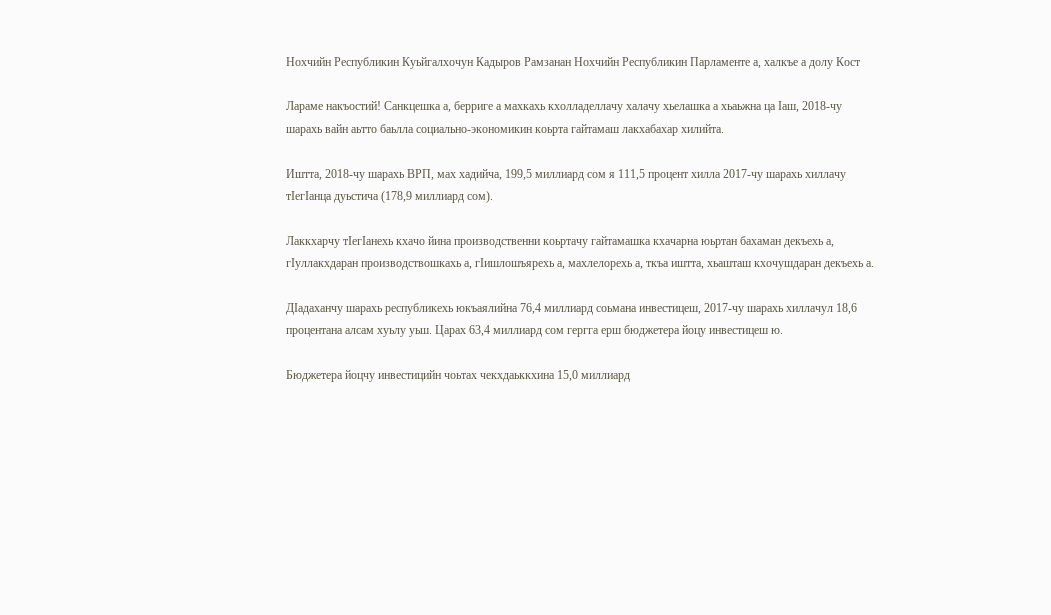Нохчийн Республикин Куьйгалхочун Кадыров Рамзанан Нохчийн Республикин Парламенте а, халкъе а долу Кост

Лараме накъостий! Санкцешка а, берриге а махкахь кхолладеллачу халачу хьелашка а хьаьжна ца Iаш, 2018-чу шарахь вайн аьтто баьлла социально-экономикин коьрта гайтамаш лакхабахар хилийта.

Иштта, 2018-чу шарахь ВРП, мах хадийча, 199,5 миллиард сом я 111,5 процент хилла 2017-чу шарахь хиллачу тIегIанца дуьстича (178,9 миллиард сом).

Лаккхарчу тIегIанехь кхачо йина производственни коьртачу гайтамашка кхачарна юьртан бахаман декъехь а, гIуллакхдаран производствошкахь а, гIишлошъярехь а, махлелорехь а, ткъа иштта, хьашташ кхочушдаран декъехь а.

ДIадаханчу шарахь республикехь юкъаялийна 76,4 миллиард соьмана инвестицеш, 2017-чу шарахь хиллачул 18,6 процентана алсам хуьлу уьш. Царах 63,4 миллиард сом гергга ерш бюджетера йоцу инвестицеш ю.

Бюджетера йоцчу инвестицийн чоьтах чекхдаьккхина 15,0 миллиард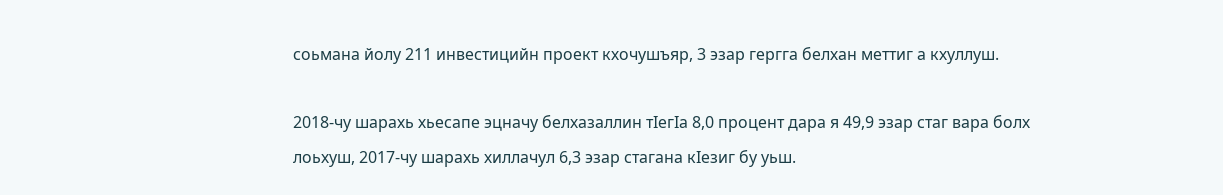соьмана йолу 211 инвестицийн проект кхочушъяр, 3 эзар гергга белхан меттиг а кхуллуш.

2018-чу шарахь хьесапе эцначу белхазаллин тIегIа 8,0 процент дара я 49,9 эзар стаг вара болх лоьхуш, 2017-чу шарахь хиллачул 6,3 эзар стагана кIезиг бу уьш.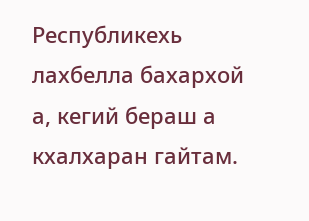Республикехь лахбелла бахархой а, кегий бераш а кхалхаран гайтам.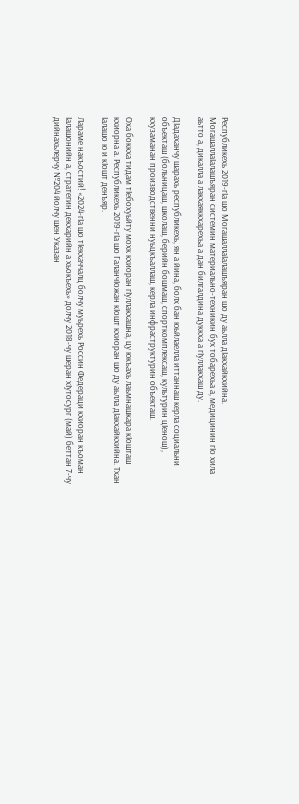Республикехь 2019-гIа шо МогашаллаIалашъяран шо ду аьлла дIакхайкхийна. МогашаллаIалашъяран системин материально-техникин бух тобарехьа а, медицинин гIо хила аьтто а, дикалла а лакхаяккхарехьа а дан билгалдина дуккха а гIуллакхаш ду.

ДIадаханчу шарахь республикехь, ян а йина, болх бан юьйлаелла иттаннаш керла социальни объекташ (больницаш, школаш, берийн бошмаш, спорткомплексаш, культурин цIенош), кхузаманан производственни нуьцкъаллаш, керла инфраструктурин объекташ.

Оха боккха тидам тIебохуьйту мохк кхиоран гIуллакхашна, цу юкъахь лаьмнашкара кIошташ кхиорна а. Республикехь 2019-гIа шо ГаланчIожан кIошт кхиоран шо ду аьлла дIакхайкхийна. Тхан Iалашо ю и кIошт денъяр.

Лараме накъостий! «2024-гIа шо тIекхаччалц болчу муьрехь Россин Федераци кхиоран къоман Iалашонийн а, стратегин декхарийн а хьокъехь» долчу 2018-чу шеран хIутосург (май) беттан 7-чу дийнахьлерчу №204 йолчу шен Указан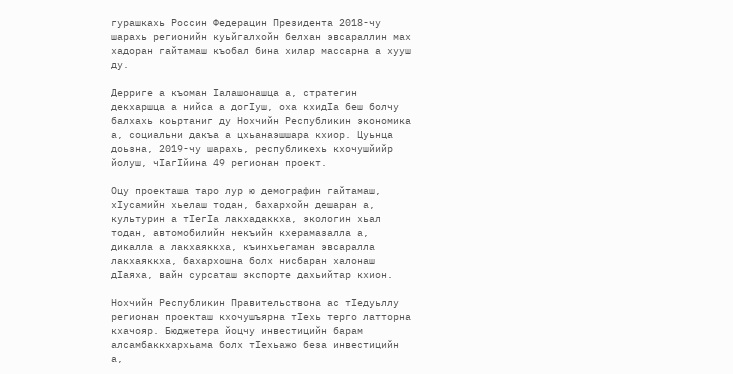гурашкахь Россин Федерацин Президента 2018-чу шарахь регионийн куьйгалхойн белхан эвсараллин мах хадоран гайтамаш къобал бина хилар массарна а хууш ду.

Дерриге а къоман Iалашонашца а, стратегин декхаршца а нийса а догIуш, оха кхидIа беш болчу балхахь коьртаниг ду Нохчийн Республикин экономика а, социальни дакъа а цхьанаэшшара кхиор. Цуьнца доьзна, 2019-чу шарахь, республикехь кхочушйийр йолуш, чIагIйина 49 регионан проект.

Оцу проекташа таро лур ю демографин гайтамаш, хIусамийн хьелаш тодан, бахархойн дешаран а, культурин а тIегIа лакхадаккха, экологин хьал тодан, автомобилийн некъийн кхерамазалла а, дикалла а лакхаяккха, къинхьегаман эвсаралла лакхаяккха, бахархошна болх нисбаран халонаш дIаяха, вайн сурсаташ экспорте дахьийтар кхион.

Нохчийн Республикин Правительствона ас тIедуьллу регионан проекташ кхочушъярна тIехь терго латторна кхачояр. Бюджетера йоцчу инвестицийн барам алсамбаккхархьама болх тIехьажо беза инвестицийн а,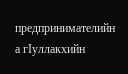предпринимателийн а гIуллакхийн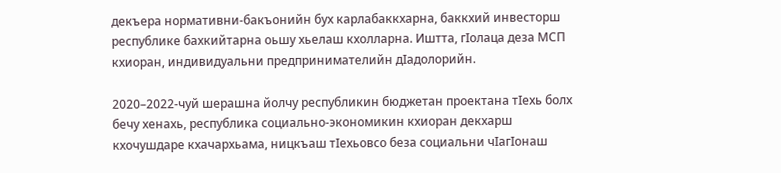декъера нормативни-бакъонийн бух карлабаккхарна, баккхий инвесторш республике бахкийтарна оьшу хьелаш кхолларна. Иштта, гIолаца деза МСП кхиоран, индивидуальни предпринимателийн дIадолорийн.

2020–2022-чуй шерашна йолчу республикин бюджетан проектана тIехь болх бечу хенахь, республика социально-экономикин кхиоран декхарш кхочушдаре кхачархьама, ницкъаш тIехьовсо беза социальни чIагIонаш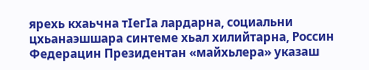ярехь кхаьчна тIегIа лардарна, социальни цхьанаэшшара синтеме хьал хилийтарна, Россин Федерацин Президентан «майхьлера» указаш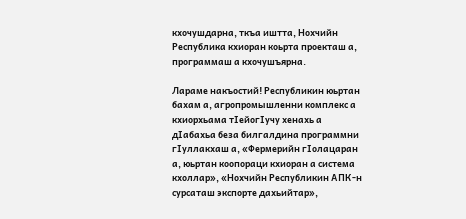кхочушдарна, ткъа иштта, Нохчийн Республика кхиоран коьрта проекташ а, программаш а кхочушъярна.

Лараме накъостий! Республикин юьртан бахам а, агропромышленни комплекс а кхиорхьама тIейогIучу хенахь а дIабахьа беза билгалдина программни гIуллакхаш а, «Фермерийн гIолацаран а, юьртан коопораци кхиоран а система кхоллар», «Нохчийн Республикин АПК-н сурсаташ экспорте дахьийтар»,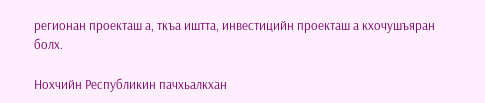регионан проекташ а, ткъа иштта, инвестицийн проекташ а кхочушъяран болх.

Нохчийн Республикин пачхьалкхан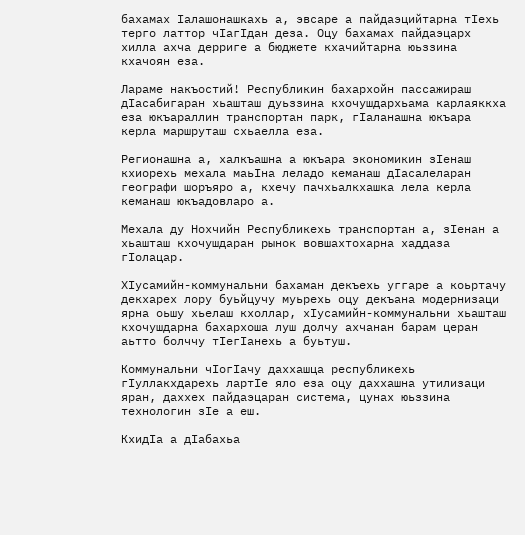бахамах Iалашонашкахь а, эвсаре а пайдаэцийтарна тIехь терго латтор чIагIдан деза. Оцу бахамах пайдаэцарх хилла ахча дерриге а бюджете кхачийтарна юьззина кхачоян еза.

Лараме накъостий! Республикин бахархойн пассажираш дIасабигаран хьашташ дуьззина кхочушдархьама карлаяккха еза юкъараллин транспортан парк, гIаланашна юкъара керла маршруташ схьаелла еза.

Регионашна а, халкъашна а юкъара экономикин зIенаш кхиорехь мехала маьIна леладо кеманаш дIасалеларан географи шоръяро а, кхечу пачхьалкхашка лела керла кеманаш юкъадовларо а.

Мехала ду Нохчийн Республикехь транспортан а, зIенан а хьашташ кхочушдаран рынок вовшахтохарна хаддаза гIолацар.

ХIусамийн-коммунальни бахаман декъехь уггаре а коьртачу декхарех лору буьйцучу муьрехь оцу декъана модернизаци ярна оьшу хьелаш кхоллар, хIусамийн-коммунальни хьашташ кхочушдарна бахархоша луш долчу ахчанан барам церан аьтто болччу тIегIанехь а буьтуш.

Коммунальни чIогIачу даххашца республикехь гIуллакхдарехь лартIе яло еза оцу даххашна утилизаци яран, даххех пайдаэцаран система, цунах юьззина технологин зIе а еш.

КхидIа а дIабахьа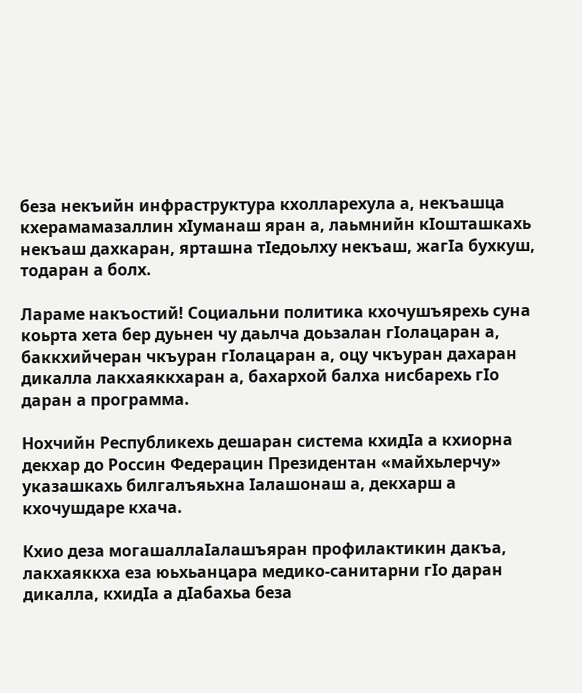беза некъийн инфраструктура кхолларехула а, некъашца кхерамамазаллин хIуманаш яран а, лаьмнийн кIошташкахь некъаш дахкаран, ярташна тIедоьлху некъаш, жагIа бухкуш, тодаран а болх.

Лараме накъостий! Социальни политика кхочушъярехь суна коьрта хета бер дуьнен чу даьлча доьзалан гIолацаран а, баккхийчеран чкъуран гIолацаран а, оцу чкъуран дахаран дикалла лакхаяккхаран а, бахархой балха нисбарехь гIо даран а программа.

Нохчийн Республикехь дешаран система кхидIа а кхиорна декхар до Россин Федерацин Президентан «майхьлерчу» указашкахь билгалъяьхна Iалашонаш а, декхарш а кхочушдаре кхача.

Кхио деза могашаллаIалашъяран профилактикин дакъа, лакхаяккха еза юьхьанцара медико-санитарни гIо даран дикалла, кхидIа а дIабахьа беза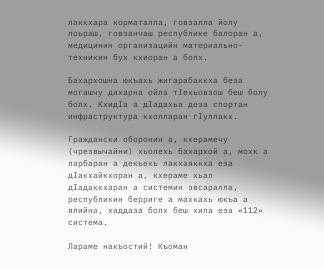лаккхара корматалла, говзалла йолу лоьраш, говзанчаш республике балоран а, медицинин организацийн материально-техникин бух кхиоран а болх.

Бахархошна юкъахь жигарабаккха беза могашчу дахарна ойла тIехьовзош беш болу болх. КхидIа а дIадахьа деза спортан инфраструктура кхолларан гIуллакх.

Граждански оборонин а, кхерамечу (чрезвычайни) хьолехь бахархой а, мохк а ларбаран а декъехь лакхаяккха еза дIакхайкхоран а, кхераме хьал дIадаккхаран а системин эвсаралла, республикин берриге а махкахь юкъа а ялийна, хаддаза болх беш хила еза «112» система.

Лараме накъостий! Къоман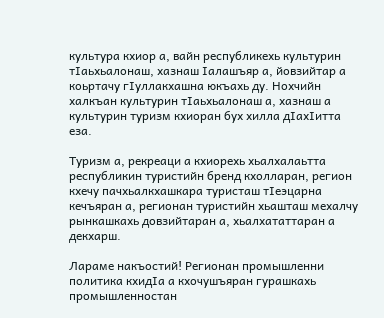культура кхиор а, вайн республикехь культурин тIаьхьалонаш, хазнаш Iалашъяр а, йовзийтар а коьртачу гIуллакхашна юкъахь ду. Нохчийн халкъан культурин тIаьхьалонаш а, хазнаш а культурин туризм кхиоран бух хилла дIахIитта еза.

Туризм а, рекреаци а кхиорехь хьалхалаьтта республикин туристийн бренд кхолларан, регион кхечу пачхьалкхашкара туристаш тIеэцарна кечъяран а, регионан туристийн хьашташ мехалчу рынкашкахь довзийтаран а, хьалхататтаран а декхарш.

Лараме накъостий! Регионан промышленни политика кхидIа а кхочушъяран гурашкахь промышленностан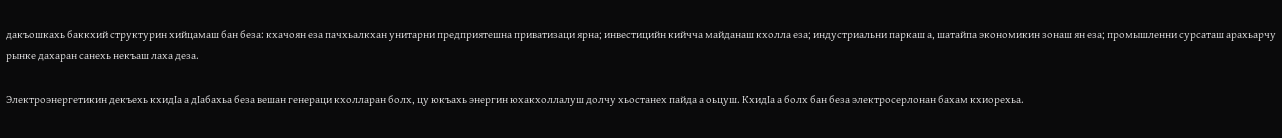дакъошкахь баккхий структурин хийцамаш бан беза: кхачоян еза пачхьалкхан унитарни предприятешна приватизаци ярна; инвестицийн кийчча майданаш кхолла еза; индустриальни паркаш а, шатайпа экономикин зонаш ян еза; промышленни сурсаташ арахьарчу рынке дахаран санехь некъаш лаха деза.

Электроэнергетикин декъехь кхидIа а дIабахьа беза вешан генераци кхолларан болх, цу юкъахь энергин юхакхоллалуш долчу хьостанех пайда а оьцуш. КхидIа а болх бан беза электросерлонан бахам кхиорехьа.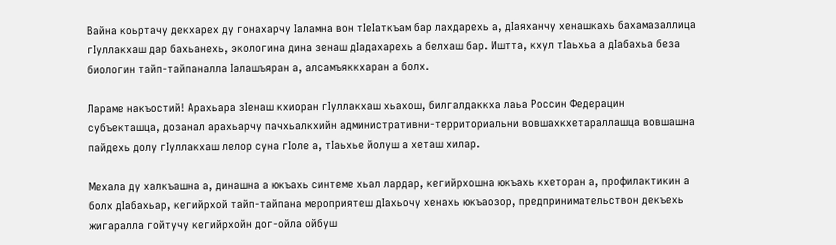Вайна коьртачу декхарех ду гонахарчу Iаламна вон тIеIаткъам бар лахдарехь а, дIаяханчу хенашкахь бахамазаллица гIуллакхаш дар бахьанехь, экологина дина зенаш дIадахарехь а белхаш бар. Иштта, кхул тIаьхьа а дIабахьа беза биологин тайп-тайпаналла Iалашъяран а, алсамъяккхаран а болх.

Лараме накъостий! Арахьара зIенаш кхиоран гIуллакхаш хьахош, билгалдаккха лаьа Россин Федерацин субъекташца, дозанал арахьарчу пачхьалкхийн административни-территориальни вовшахкхетараллашца вовшашна пайдехь долу гIуллакхаш лелор суна гIоле а, тIаьхье йолуш а хеташ хилар.

Мехала ду халкъашна а, динашна а юкъахь синтеме хьал лардар, кегийрхошна юкъахь кхеторан а, профилактикин а болх дIабахьар, кегийрхой тайп-тайпана мероприятеш дIахьочу хенахь юкъаозор, предпринимательствон декъехь жигаралла гойтучу кегийрхойн дог-ойла ойбуш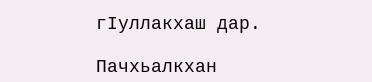гIуллакхаш дар.

Пачхьалкхан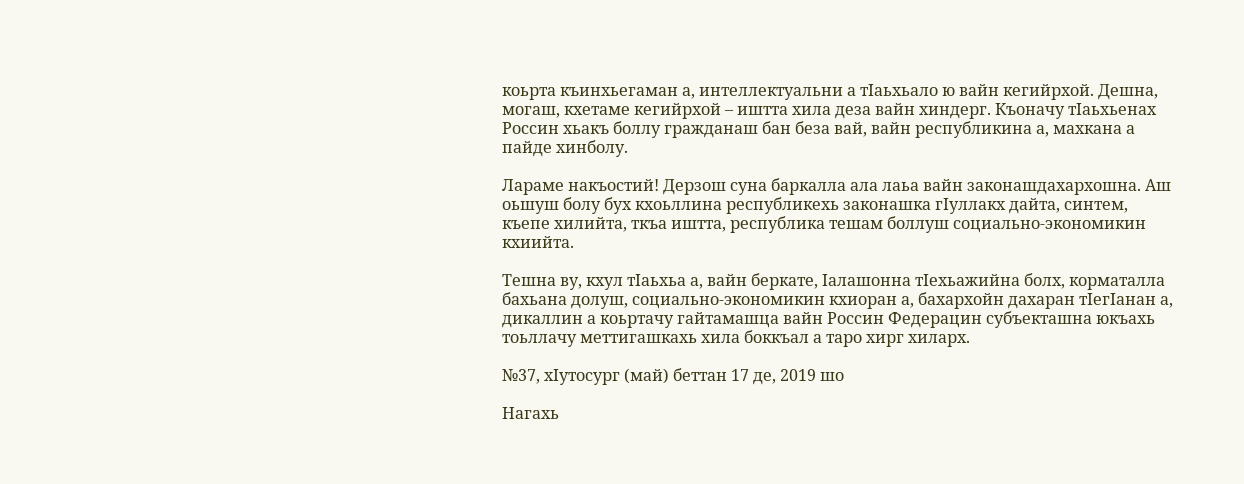коьрта къинхьегаман а, интеллектуальни а тIаьхьало ю вайн кегийрхой. Дешна, могаш, кхетаме кегийрхой – иштта хила деза вайн хиндерг. Къоначу тIаьхьенах Россин хьакъ боллу гражданаш бан беза вай, вайн республикина а, махкана а пайде хинболу.

Лараме накъостий! Дерзош суна баркалла ала лаьа вайн законашдахархошна. Аш оьшуш болу бух кхоьллина республикехь законашка гIуллакх дайта, синтем, къепе хилийта, ткъа иштта, республика тешам боллуш социально-экономикин кхиийта.

Тешна ву, кхул тIаьхьа а, вайн беркате, Iалашонна тIехьажийна болх, корматалла бахьана долуш, социально-экономикин кхиоран а, бахархойн дахаран тIегIанан а, дикаллин а коьртачу гайтамашца вайн Россин Федерацин субъекташна юкъахь тоьллачу меттигашкахь хила боккъал а таро хирг хиларх.

№37, хIутосург (май) беттан 17 де, 2019 шо

Нагахь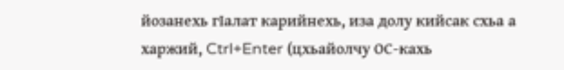йозанехь гIалат карийнехь, иза долу кийсак схьа а харжий, Ctrl+Enter (цхьайолчу ОС-кахь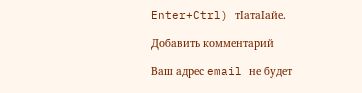Enter+Ctrl) тIатаIайе.

Добавить комментарий

Ваш адрес email не будет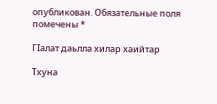опубликован. Обязательные поля помечены *

ГIалат даьлла хилар хаийтар

Тхуна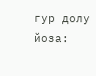гур долу йоза: